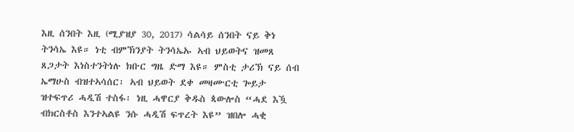እዚ ሰንበት እዚ (ሚያዝያ 30, 2017) ሳልሳይ ሰንበት ናይ ቅነ ትንሳኤ እዩ። ነቲ ብምኽንያት ትንሳኤኡ ኣብ ህይወትና ዝመጸ ጸጋታት እነስተንትነሉ ክቡር ግዜ ድማ እዩ። ምስቲ ታሪኽ ናይ ሰብ ኤማሁስ ብዝተኣሳሰር፡ ኣብ ህይወት ደቀ መዛሙርቲ ጐይታ ዝተፍጥሪ ሓዲሽ ተስፋ፡ ነዚ ሓዋርያ ቅዱስ ጳውሎስ “ሓደ እዃ ብክርስቶስ እንተኣልዩ ንሱ ሓዲሽ ፍጥረት እዩ” ዝበሎ ሓቂ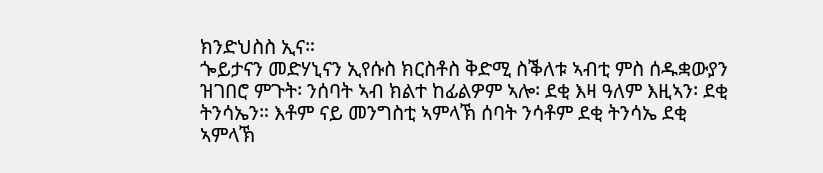ክንድህስስ ኢና።
ጐይታናን መድሃኒናን ኢየሱስ ክርስቶስ ቅድሚ ስቕለቱ ኣብቲ ምስ ሰዱቋውያን ዝገበሮ ምጉት፡ ንሰባት ኣብ ክልተ ከፊልዎም ኣሎ፡ ደቂ እዛ ዓለም እዚኣን፡ ደቂ ትንሳኤን። እቶም ናይ መንግስቲ ኣምላኽ ሰባት ንሳቶም ደቂ ትንሳኤ ደቂ ኣምላኽ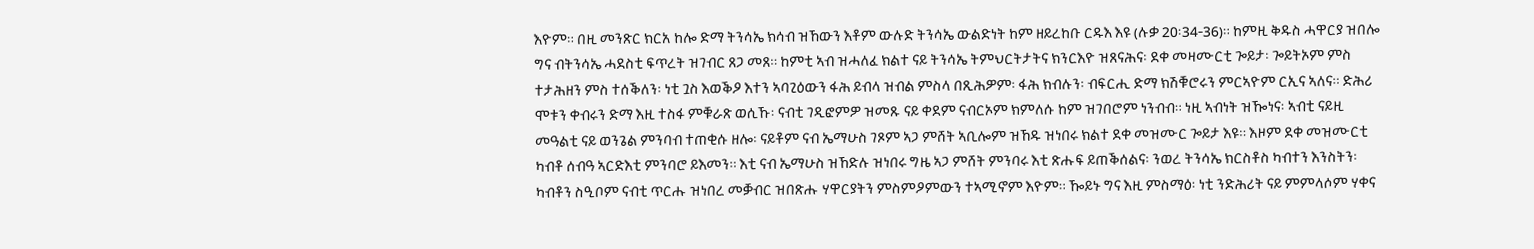እዮም። በዚ መንጽር ክርአ ከሎ ድማ ትንሳኤ ክሳብ ዝኸውን እቶም ውሉድ ትንሳኤ ውልድነት ከም ዘይረከቡ ርዱእ እዩ (ሉቃ 20፡34-36)። ከምዚ ቅዱስ ሓዋርያ ዝበሎ ግና ብትንሳኤ ሓደስቲ ፍጥረት ዝገብር ጸጋ መጸ። ከምቲ ኣብ ዝሓለፈ ክልተ ናይ ትንሳኤ ትምህርትታትና ክንርእዮ ዝጸናሕና፡ ደቀ መዛሙርቲ ጐይታ፡ ጐይትኦም ምስ ተታሕዘን ምስ ተሰቕለን፡ ነቲ ጓስ እወቕዖ እተን ኣባጊዕውን ፋሕ ይብላ ዝብል ምስላ በጺሕዎም፡ ፋሕ ክብሉን፡ ብፍርሒ ድማ ክሽቑሮሩን ምርኣዮም ርኢና ኣለና። ድሕሪ ሞቱን ቀብሩን ድማ እዚ ተስፋ ምቑራጽ ወሲኹ፡ ናብቲ ገዲፎምዎ ዝመጹ ናይ ቀደም ናብርኦም ክምለሱ ከም ዝገበሮም ነንብብ። ነዚ ኣብነት ዝዀነና፡ ኣብቲ ናይዚ መዓልቲ ናይ ወንጌል ምንባብ ተጠቂሱ ዘሎ፡ ናይቶም ናብ ኤማሁስ ገጾም ኣጋ ምሸት ኣቢሎም ዝኸዱ ዝነበሩ ክልተ ደቀ መዝሙር ጐይታ እዩ። እዞም ደቀ መዝሙርቲ ካብቶ ሰብዓ ኣርድእቲ ምንባሮ ይእመን። እቲ ናብ ኤማሁስ ዝኸድሉ ዝነበሩ ግዜ ኣጋ ምሸት ምንባሩ እቲ ጽሑፍ ይጠቕሰልና፡ ንወረ ትንሳኤ ክርስቶስ ካብተን እንስትን፡ ካብቶን ስዒቦም ናብቲ ጥርሑ ዝነበረ መቓብር ዝበጽሑ ሃዋርያትን ምስምዖምውን ተኣሚኖም እዮም። ዀይኑ ግና እዚ ምስማዕ፡ ነቲ ንድሕሪት ናይ ምምላሶም ሃቀና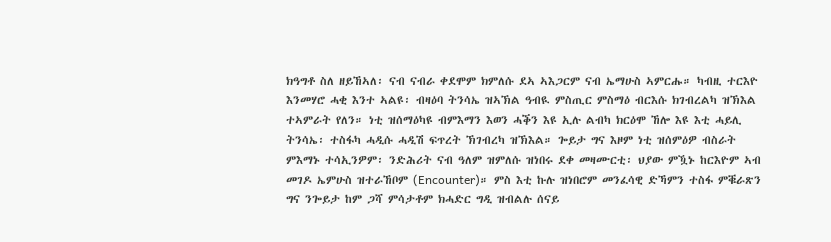ክዓግቶ ስለ ዘይኸኣለ፡ ናብ ናብራ ቀደሞም ክምለሱ ደኣ ኣእጋርም ናብ ኤማሁስ ኣምርሑ። ካብዚ ተርእዮ እንመሃሮ ሓቂ እንተ ኣልዩ፡ ብዛዕባ ትንሳኤ ዝኣኽል ዓብዪ ምስጢር ምስማዕ ብርእሱ ክገብረልካ ዝኽእል ተኣምራት የለን። ነቲ ዝሰማዕካዩ ብምእማን እወን ሓቕን እዩ ኢሉ ልብካ ክርዕሞ ኸሎ እዩ እቲ ሓይሊ ትንሳኤ፡ ተስፋካ ሓዲሱ ሓዲሽ ፍጥረት ኽገብረካ ዝኽእል። ጐይታ ግና እዞም ነቲ ዝሰምዕዎ ብስራት ምእማኑ ተሳኢንዎም፡ ንድሕሪት ናብ ዓለም ዝምለሱ ዝነበሩ ደቀ መዛሙርቲ፡ ህያው ምዃኑ ከርእዮም ኣብ መገዶ ኤምሁስ ዝተራኸቦም (Encounter)። ምስ እቲ ኩሉ ዝነበሮም መንፈሳዊ ድኻምን ተስፋ ምቑራጽን ግና ንጐይታ ከም ጋሻ ምሳታቶም ክሓድር ግዲ ዝብልሉ ሰናይ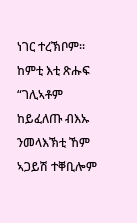ነገር ተረኽቦም። ከምቲ እቲ ጽሑፍ “ገሊኣቶም ከይፈለጡ ብእኡ ንመላእኽቲ ኸም ኣጋይሽ ተቐቢሎም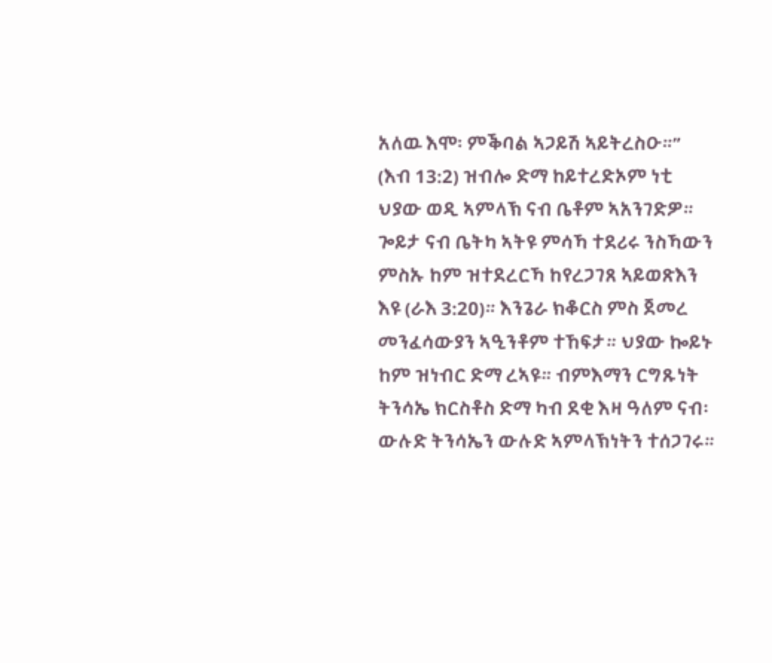አለዉ እሞ፡ ምቕባል ኣጋይሽ ኣይትረስዑ።” (እብ 13:2) ዝብሎ ድማ ከይተረድኦም ነቲ ህያው ወዲ ኣምላኽ ናብ ቤቶም ኣአንገድዎ። ጐይታ ናብ ቤትካ ኣትዩ ምሳኻ ተደሪሩ ንስኻውን ምስኡ ከም ዝተደረርኻ ከየረጋገጸ ኣይወጽእን እዩ (ራእ 3:20)። እንጌራ ክቆርስ ምስ ጀመረ መንፈሳውያን ኣዒንቶም ተኸፍታ። ህያው ኰይኑ ከም ዝነብር ድማ ረኣዩ። ብምእማን ርግጹነት ትንሳኤ ክርስቶስ ድማ ካብ ደቂ እዛ ዓለም ናብ፡ ውሉድ ትንሳኤን ውሉድ ኣምላኽነትን ተሰጋገሩ።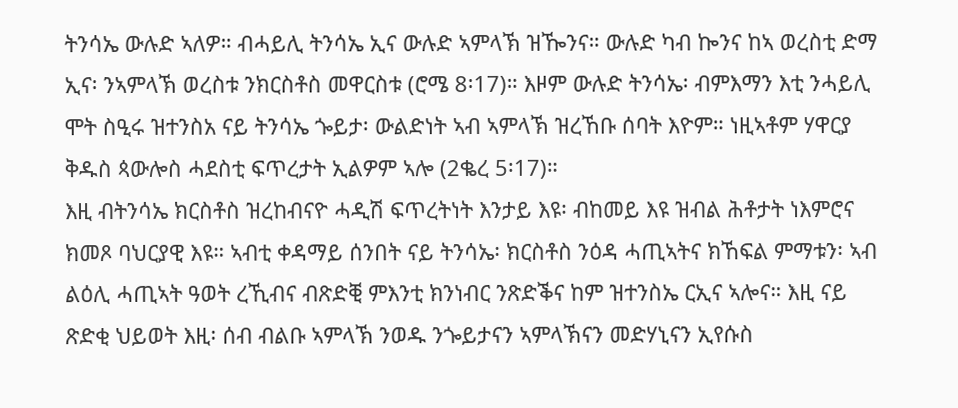ትንሳኤ ውሉድ ኣለዎ። ብሓይሊ ትንሳኤ ኢና ውሉድ ኣምላኽ ዝዀንና። ውሉድ ካብ ኰንና ከኣ ወረስቲ ድማ ኢና፡ ንኣምላኽ ወረስቱ ንክርስቶስ መዋርስቱ (ሮሜ 8፡17)። እዞም ውሉድ ትንሳኤ፡ ብምእማን እቲ ንሓይሊ ሞት ስዒሩ ዝተንስአ ናይ ትንሳኤ ጐይታ፡ ውልድነት ኣብ ኣምላኽ ዝረኸቡ ሰባት እዮም። ነዚኣቶም ሃዋርያ ቅዱስ ጳውሎስ ሓደስቲ ፍጥረታት ኢልዎም ኣሎ (2ቈረ 5፡17)።
እዚ ብትንሳኤ ክርስቶስ ዝረከብናዮ ሓዲሽ ፍጥረትነት እንታይ እዩ፡ ብከመይ እዩ ዝብል ሕቶታት ነእምሮና ክመጾ ባህርያዊ እዩ። ኣብቲ ቀዳማይ ሰንበት ናይ ትንሳኤ፡ ክርስቶስ ንዕዳ ሓጢኣትና ክኸፍል ምማቱን፡ ኣብ ልዕሊ ሓጢኣት ዓወት ረኺብና ብጽድቒ ምእንቲ ክንነብር ንጽድቕና ከም ዝተንስኤ ርኢና ኣሎና። እዚ ናይ ጽድቂ ህይወት እዚ፡ ሰብ ብልቡ ኣምላኽ ንወዱ ንጐይታናን ኣምላኽናን መድሃኒናን ኢየሱስ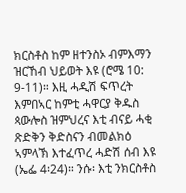ክርስቶስ ከም ዘተንስኦ ብምእማን ዝርኸብ ህይወት እዩ (ሮሜ 10: 9-11)። እዚ ሓዲሽ ፍጥረት እምበኣር ከምቲ ሓዋርያ ቅዱስ ጳውሎስ ዝምህረና እቲ ብናይ ሓቂ ጽድቅን ቅድስናን ብመልክዕ ኣምላኽ እተፈጥረ ሓድሽ ሰብ እዩ (ኤፌ 4፡24)። ንሱ፡ እቲ ንክርስቶስ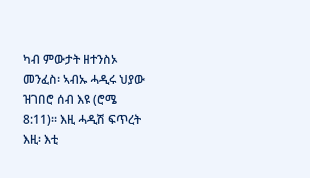ካብ ምውታት ዘተንስኦ መንፈስ፡ ኣብኡ ሓዲሩ ህያው ዝገበሮ ሰብ እዩ (ሮሜ 8:11)። እዚ ሓዲሽ ፍጥረት እዚ፡ እቲ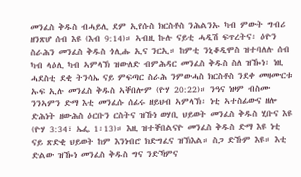መንፈስ ቅዱስ ብሓይሊ ደም ኢየሱስ ክርስቶስ ንሕልንኡ ካብ ምውት ግብሪ ዘንጽሆ ሰብ እዩ (እብ 9:14)። ኣብዚ ኩሉ ናይቲ ሓዲሽ ፍጥረትና፡ ዕዮን ስራሕን መንፈስ ቅዱስ ጎሊሑ ኢና ንርኢ። ከምቲ ንኒቆዲሞስ ዝተባለሉ ሰብ ካብ ላዕሊ ካብ ኣምላኽ ዝውለድ ብምሕዳር መንፈስ ቅዱስ ስለ ዝዀነ፡ ነዚ ሓደስቲ ደቂ ትንሳኤ ናይ ምፍጣር ስራሕ ንምውሓስ ክርስቶስ ንደቀ መዛሙርቱ ኡፍ ኢሉ መንፈስ ቅዱስ ኣቐበሎም (ዮሃ 20:22)። ንዓና ነዞም ብስሙ ንንኣምን ድማ እቲ መንፈሱ ሰፊሩ ዘይህብ ኣምላኽ፡ ነቲ ኣተስፊውና ዘሎ ድሕነት ዘውሕስ ዕርቡን ርስትና ዝኹነ ወሃቢ ህይወት መንፈስ ቅዱስ ሂቡና እዩ (ዮሃ 3:34፣ ኤፌ 1፡13)። እዚ ዝተቐበልናዮ መንፈስ ቅዱስ ድማ እዩ ነቲ ናይ ጽድቂ ህይወት ከም እንነብሮ ክድግፈና ዝኽእል። ስጋ ድኹም እዩ። እቲ ድልው ዝዀነ መንፈስ ቅዱስ ግና ንድኻምና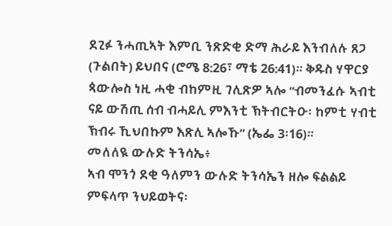ደጊፉ ንሓጢኣት እምቢ ንጽድቂ ድማ ሕራይ እንብለሉ ጸጋ (ጉልበት) ይህበና (ሮሜ 8:26፣ ማቴ 26:41)። ቅዱስ ሃዋርያ ጳውሎስ ነዚ ሓቂ ብከምዚ ገሊጽዎ ኣሎ “ብመንፈሱ ኣብቲ ናይ ውሽጢ ሰብ ብሓይሊ ምእንቲ ኽትብርትዑ፡ ከምቲ ሃብቲ ኽብሩ ኺህበኩም እጽሊ ኣሎኹ” (ኤፌ 3፡16)።
መለለዪ ውሉድ ትንሳኤ፥
ኣብ ሞንጎ ደቂ ዓለምን ውሉድ ትንሳኤን ዘሎ ፍልልይ ምፍላጥ ንህይወትና፡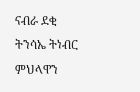ናብራ ደቂ ትንሳኤ ትነብር ምህላዋን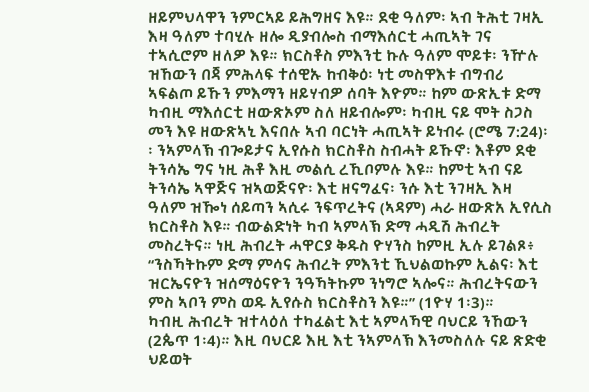ዘይምህላዋን ንምርኣይ ይሕግዘና እዩ። ደቂ ዓለም፡ ኣብ ትሕቲ ገዛኢ እዛ ዓለም ተባሂሉ ዘሎ ዲያብሎስ ብማእሰርቲ ሓጢኣት ገና ተኣሲሮም ዘለዎ እዩ። ክርስቶስ ምእንቲ ኩሉ ዓለም ሞይቱ፡ ንዅሉ ዝኸውን በጃ ምሕላፍ ተሰዊኡ ከብቅዕ፡ ነቲ መስዋእቱ ብግብሪ ኣፍልጦ ይኹን ምእማን ዘይሃብዎ ሰባት እዮም። ከም ውጽኢቱ ድማ ካብዚ ማእሰርቲ ዘውጽኦም ስለ ዘይብሎም፡ ካብዚ ናይ ሞት ስጋስ መን እዩ ዘውጽኣኒ እናበሉ ኣብ ባርነት ሓጢኣት ይነብሩ (ሮሜ 7:24)፡፡ ንኣምላኽ ብጐይታና ኢየሱስ ክርስቶስ ስብሓት ይኹኖ፡ እቶም ደቂ ትንሳኤ ግና ነዚ ሕቶ እዚ መልሲ ረኺቦምሉ እዩ። ከምቲ ኣብ ናይ ትንሳኤ ኣዋጅና ዝኣወጅናዮ፡ እቲ ዘናግፈና፡ ንሱ እቲ ንገዛኢ እዛ ዓለም ዝዀነ ሰይጣን ኣሲሩ ንፍጥረትና (ኣዳም) ሓራ ዘውጽአ ኢየሲስ ክርስቶስ እዩ። ብውልድነት ካብ ኣምላኽ ድማ ሓዲሽ ሕብረት መስረትና። ነዚ ሕብረት ሓዋርያ ቅዱስ ዮሃንስ ከምዚ ኢሉ ይገልጾ፥ “ንስኻትኩም ድማ ምሳና ሕብረት ምእንቲ ኺህልወኩም ኢልና፡ እቲ ዝርኤናዮን ዝሰማዕናዮን ንዓኻትኩም ንነግሮ ኣሎና። ሕብረትናውን ምስ ኣቦን ምስ ወዱ ኢየሱስ ክርስቶስን እዩ።” (1ዮሃ 1፡3)።
ካብዚ ሕብረት ዝተላዕለ ተካፈልቲ እቲ ኣምላኻዊ ባህርይ ንኸውን (2ጴጥ 1፡4)። እዚ ባህርይ እዚ እቲ ንኣምላኽ እንመስለሉ ናይ ጽድቂ ህይወት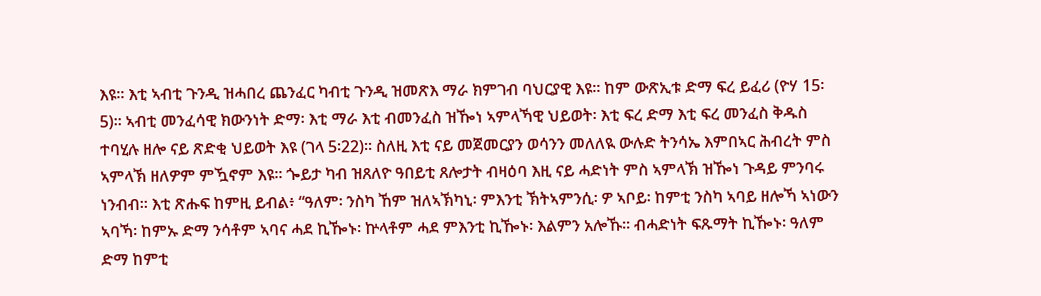እዩ። እቲ ኣብቲ ጉንዲ ዝሓበረ ጨንፈር ካብቲ ጉንዲ ዝመጽእ ማራ ክምገብ ባህርያዊ እዩ። ከም ውጽኢቱ ድማ ፍረ ይፈሪ (ዮሃ 15፡5)። ኣብቲ መንፈሳዊ ክውንነት ድማ፡ እቲ ማራ እቲ ብመንፈስ ዝዀነ ኣምላኻዊ ህይወት፡ እቲ ፍረ ድማ እቲ ፍረ መንፈስ ቅዱስ ተባሂሉ ዘሎ ናይ ጽድቂ ህይወት እዩ (ገላ 5፡22)። ስለዚ እቲ ናይ መጀመርያን ወሳንን መለለዪ ውሉድ ትንሳኤ እምበኣር ሕብረት ምስ ኣምላኽ ዘለዎም ምዃኖም እዩ። ጐይታ ካብ ዝጸለዮ ዓበይቲ ጸሎታት ብዛዕባ እዚ ናይ ሓድነት ምስ ኣምላኽ ዝዀነ ጉዳይ ምንባሩ ነንብብ። እቲ ጽሑፍ ከምዚ ይብል፥ “ዓለም፡ ንስካ ኸም ዝለኣኽካኒ፡ ምእንቲ ኽትኣምንሲ፡ ዎ ኣቦይ፡ ከምቲ ንስካ ኣባይ ዘሎኻ ኣነውን ኣባኻ፡ ከምኡ ድማ ንሳቶም ኣባና ሓደ ኪዀኑ፡ ኵላቶም ሓደ ምእንቲ ኪዀኑ፡ እልምን አሎኹ። ብሓድነት ፍጹማት ኪዀኑ፡ ዓለም ድማ ከምቲ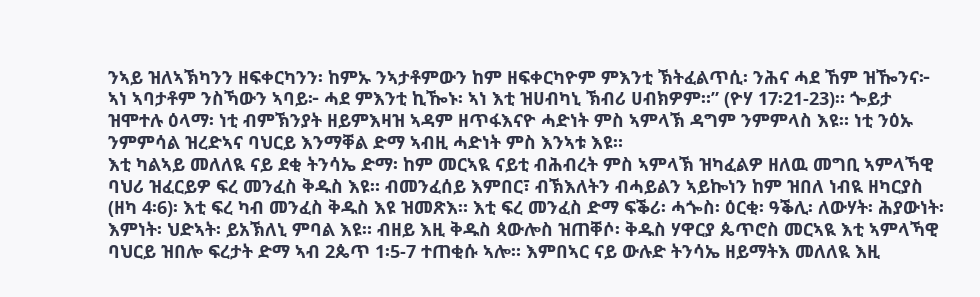ንኣይ ዝለኣኽካንን ዘፍቀርካንን፡ ከምኡ ንኣታቶምውን ከም ዘፍቀርካዮም ምእንቲ ኽትፈልጥሲ፡ ንሕና ሓደ ኸም ዝዀንና፦ ኣነ ኣባታቶም ንስኻውን ኣባይ፦ ሓደ ምእንቲ ኪዀኑ፡ ኣነ እቲ ዝሀብካኒ ኽብሪ ሀብክዎም።” (ዮሃ 17፡21-23)። ጐይታ ዝሞተሉ ዕላማ፡ ነቲ ብምኽንያት ዘይምእዛዝ ኣዳም ዘጥፋእናዮ ሓድነት ምስ ኣምላኽ ዳግም ንምምላስ እዩ። ነቲ ንዕኡ ንምምሳል ዝረድኣና ባህርይ እንማቐል ድማ ኣብዚ ሓድነት ምስ እንኣቱ እዩ።
እቲ ካልኣይ መለለዪ ናይ ደቂ ትንሳኤ ድማ፡ ከም መርኣዪ ናይቲ ብሕብረት ምስ ኣምላኽ ዝካፈልዎ ዘለዉ መግቢ ኣምላኻዊ ባህሪ ዝፈርይዎ ፍረ መንፈስ ቅዱስ እዩ። ብመንፈሰይ እምበር፣ ብኽእለትን ብሓይልን ኣይኰነን ከም ዝበለ ነብዪ ዘካርያስ (ዘካ 4፡6)፡ እቲ ፍረ ካብ መንፈስ ቅዱስ እዩ ዝመጽእ። እቲ ፍረ መንፈስ ድማ ፍቕሪ፡ ሓጐስ፡ ዕርቂ፡ ዓቕሊ፡ ለውሃት፡ ሕያውነት፡ እምነት፡ ህድኣት፡ ይአኽለኒ ምባል እዩ። ብዘይ እዚ ቅዱስ ጳውሎስ ዝጠቐሶ፡ ቅዱስ ሃዋርያ ጴጥሮስ መርኣዪ እቲ ኣምላኻዊ ባህርይ ዝበሎ ፍረታት ድማ ኣብ 2ጴጥ 1፡5-7 ተጠቂሱ ኣሎ። እምበኣር ናይ ውሉድ ትንሳኤ ዘይማትእ መለለዪ እዚ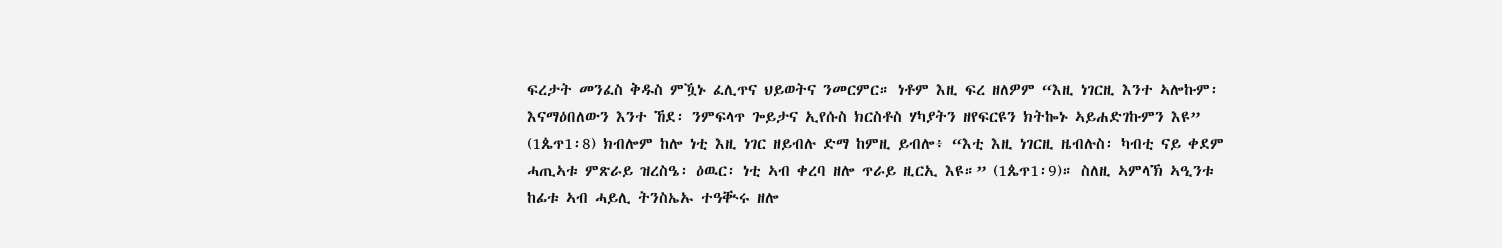ፍረታት መንፈስ ቅዱስ ምዃኑ ፈሊጥና ህይወትና ንመርምር። ነቶም እዚ ፍረ ዘለዎም “እዚ ነገርዚ እንተ ኣሎኩም፡ እናማዕበለውን እንተ ኸደ፡ ንምፍላጥ ጐይታና ኢየሱስ ክርስቶስ ሃካያትን ዘየፍርዩን ክትኰኑ ኣይሐድገኩምን እዩ” (1ጴጥ1፡8) ክብሎም ከሎ ነቲ እዚ ነገር ዘይብሉ ድማ ከምዚ ይብሎ፥ “እቲ እዚ ነገርዚ ዜብሉስ፡ ካብቲ ናይ ቀደም ሓጢኣቱ ምጽራይ ዝረስዔ፡ ዕዉር፡ ነቲ ኣብ ቀረባ ዘሎ ጥራይ ዚርኢ እዩ።” (1ጴጥ1፡9)። ስለዚ ኣምላኽ ኣዒንቱ ከፊቱ ኣብ ሓይሊ ትንስኤኡ ተዓቚሩ ዘሎ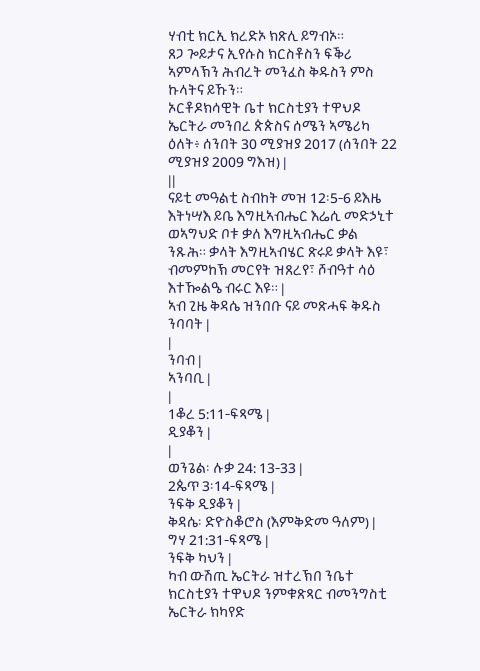ሃብቲ ክርኢ ክረድኦ ክጽሊ ይግብኦ።
ጸጋ ጐይታና ኢየሱስ ክርስቶስን ፍቕሪ ኣምላኽን ሕብረት መንፈስ ቅዱስን ምስ ኩላትና ይኹን።
ኦርቶዶክሳዊት ቤተ ክርስቲያን ተዋህዶ ኤርትራ መንበረ ጵጵስና ሰሜን ኣሜሪካ
ዕለት፥ ሰንበት 30 ሚያዝያ 2017 (ሰንበት 22 ሚያዝያ 2009 ግእዝ) |
||
ናይቲ መዓልቲ ስብከት መዝ 12፡5-6 ይእዜ እትነሣእ ይቤ እግዚኣብሔር እሬሲ መድኃኒተ ወኣግህድ ቦቱ ቃለ እግዚኣብሔር ቃል ንጹሕ። ቃላት እግዚኣብሄር ጽሩይ ቃላት እዩ፣ ብመምከኽ መርየት ዝጸረየ፣ ሾብዓተ ሳዕ እተዀልዔ ብሩር እዩ። |
ኣብ ጊዜ ቅዳሴ ዝንበቡ ናይ መጽሓፍ ቅዱስ ንባባት |
|
ንባብ |
ኣንባቢ |
|
1ቆረ 5:11-ፍጻሜ |
ዲያቆን |
|
ወንጌል፡ ሉቃ 24: 13-33 |
2ጴጥ 3፡14-ፍጻሜ |
ንፍቅ ዲያቆን |
ቅዳሴ፡ ድዮስቆሮስ (እምቅድመ ዓለም) |
ግሃ 21:31-ፍጻሜ |
ንፍቅ ካህን |
ካብ ውሽጢ ኤርትራ ዝተረኽበ ንቤተ ክርስቲያን ተዋህዶ ንምቁጽጻር ብመንግስቲ ኤርትራ ክካየድ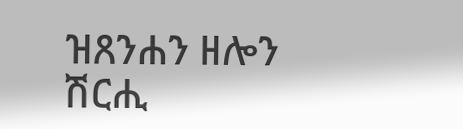ዝጸንሐን ዘሎን ሽርሒ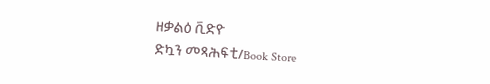ዘቃልዕ ቪድዮ
ድኳን መጻሕፍቲ/Book Store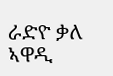ራድዮ ቃለ ኣዋዲ